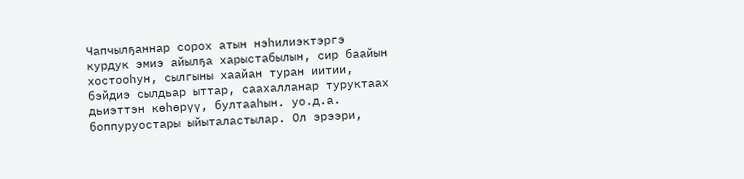Чапчылҕаннар сорох атын нэһилиэктэргэ курдук эмиэ айылҕа харыстабылын, сир баайын хостооһун, сылгыны хаайан туран иитии, бэйдиэ сылдьар ыттар, саахалланар туруктаах дьиэттэн көһөрүү, бултааһын. уо.д.а. боппуруостары ыйыталастылар. Ол эрээри,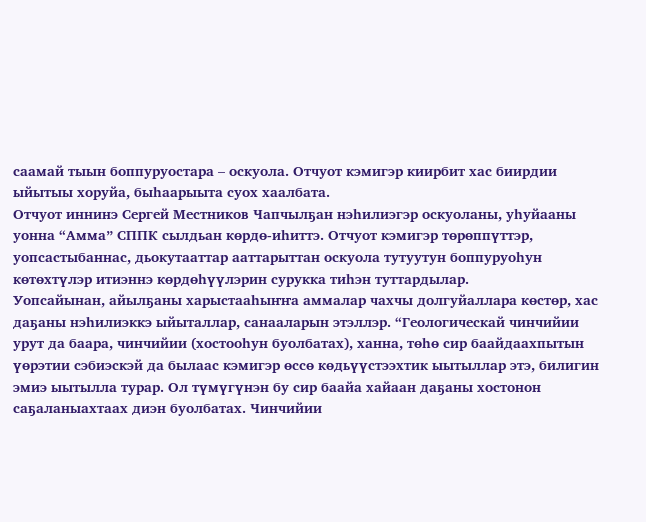саамай тыын боппуруостара – оскуола. Отчуот кэмигэр киирбит хас биирдии ыйытыы хоруйа, быһаарыыта суох хаалбата.
Отчуот иннинэ Сергей Местников Чапчылҕан нэһилиэгэр оскуоланы, уһуйааны уонна “Амма” СППК сылдьан көрдө-иһиттэ. Отчуот кэмигэр төрөппүттэр, уопсастыбаннас, дьокутааттар ааттарыттан оскуола тутуутун боппуруоһун көтөхтүлэр итиэннэ көрдөһүүлэрин сурукка тиһэн туттардылар.
Уопсайынан, айылҕаны харыстааһыҥҥа аммалар чахчы долгуйаллара көстөр, хас даҕаны нэһилиэккэ ыйыталлар, санааларын этэллэр. “Геологическай чинчийии урут да баара, чинчийии (хостооһун буолбатах), ханна, төһө сир баайдаахпытын үөрэтии сэбиэскэй да былаас кэмигэр өссө көдьүүстээхтик ыытыллар этэ, билигин эмиэ ыытылла турар. Ол түмүгүнэн бу сир баайа хайаан даҕаны хостонон саҕаланыахтаах диэн буолбатах. Чинчийии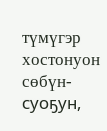түмүгэр хостонуон сөбүн-суоҕун,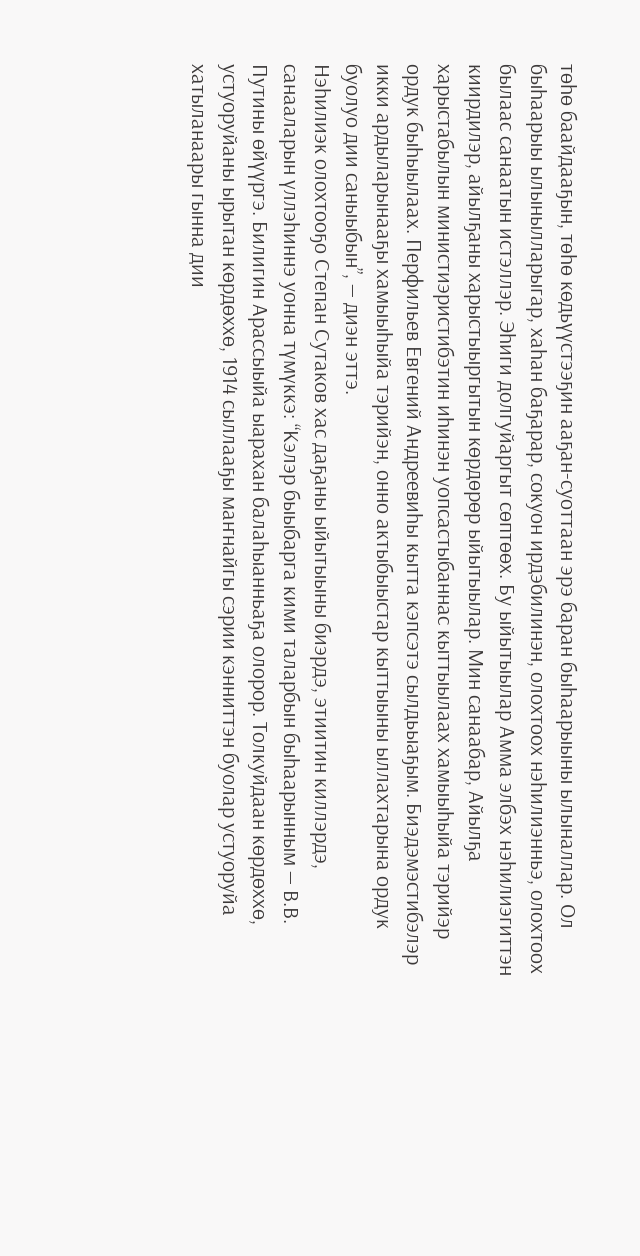төһө баайдааҕын, төһө көдьүүстээҕин ааҕан-суоттаан эрэ баран быһаарыыны ылыналлар. Ол быһаарыы ылынылларыгар, хаһан баҕарар, сокуон ирдэбилинэн, олохтоох нэһилиэнньэ, олохтоох былаас санаатын истэллэр. Эһиги долгуйаргыт сөптөөх. Бу ыйытыылар Амма элбэх нэһилиэгиттэн киирдилэр, айылҕаны харыстыыргытын көрдөрөр ыйытыылар. Мин санаабар, Айылҕа харыстабылын министиэристибэтин иһинэн уопсастыбаннас кыттыылаах хамыыһыйа тэрийэр ордук быһыылаах. Перфильев Евгений Андреевиһы кытта кэпсэтэ сылдьыаҕым. Биэдэмэстибэлэр икки ардыларынааҕы хамыыһыйа тэрийэн, онно актыбыыстар кыттыыны ыллахтарына ордук буолуо дии саныыбын”, — диэн эттэ.
Нэһилиэк олохтооҕо Степан Сутаков хас даҕаны ыйытыыны биэрдэ, этиитин киллэрдэ, санааларын үллэһиннэ уонна түмүккэ: “Кэлэр быыбарга кими таларбын быһаарынным — В.В. Путины өйүүргэ. Билигин Арассыыйа ыарахан балаһыанньаҕа олорор. Толкуйдаан көрдөххө, устуоруйаны ырытан көрдөххө, 1914 сыллааҕы маҥнайгы сэрии кэнниттэн буолар устуоруйа хатыланаары гынна дии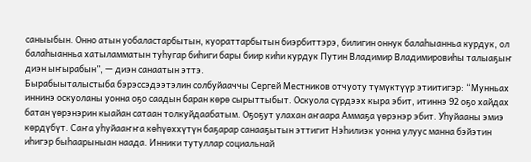саныыбын. Онно атын уобаластарбытын, куораттарбытын биэрбиттэрэ, билигин оннук балаһыанньа курдук, ол балаһыанньа хатыламматын туһугар биһиги бары биир киһи курдук Путин Владимир Владимировиһы талыаҕыҥ диэн ыҥырабын”, — диэн санаатын эттэ.
Бырабыыталыстыба бэрэссэдээтэлин солбуйааччы Сергей Местников отчуоту түмүктүүр этиитигэр: “Мунньах иннинэ оскуоланы уонна оҕо саадын баран көрө сырыттыбыт. Оскуола сүрдээх кыра эбит, итиннэ 92 оҕо хайдах батан үөрэнэрин кыайан сатаан толкуйдаабатым. Оҕоҕут улахан аҥаара Аммаҕа үөрэнэр эбит. Уһуйааны эмиэ көрдүбүт. Саҥа уһуйааҥҥа көһүөххүтүн баҕарар санааҕытын эттигит Нэһилиэк уонна улуус манна бэйэтин иһигэр быһаарыныан наада. Инники тутуллар социальнай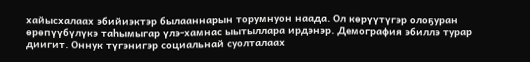хайысхалаах эбийиэктэр былааннарын торумнуон наада. Ол көрүүтүгэр олоҕуран өрөпүүбүлүкэ таһымыгар үлэ-хамнас ыытыллара ирдэнэр. Демография эбиллэ турар диигит. Оннук түгэнигэр социальнай суолталаах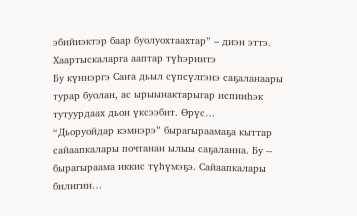эбийиэктэр баар буолуохтаахтар” – диэн эттэ.
Хаартыскаларга ааптар түһэриитэ
Бу күннэргэ Саҥа дьыл сүпсүлгэнэ саҕаланаары турар буолан, ас ырыынактарыгар испииһэк тутуурдаах дьон үксээбит. Өрүс…
“Дьоруойдар кэмнэрэ” бырагыраамаҕа кыттар сайаапкалары почтанан ылыы саҕаланна. Бу -- бырагыраама иккис түһүмэҕэ. Сайаапкалары билигин…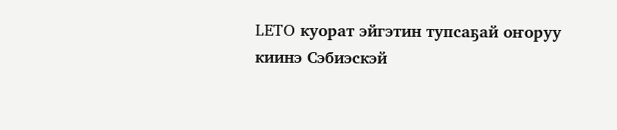LETO куорат эйгэтин тупсаҕай оҥоруу киинэ Сэбиэскэй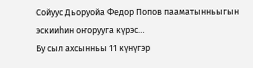Сойуус Дьоруойа Федор Попов пааматынньыгын эскииһин оҥорууга күрэс…
Бу сыл ахсынньы 11 күнүгэр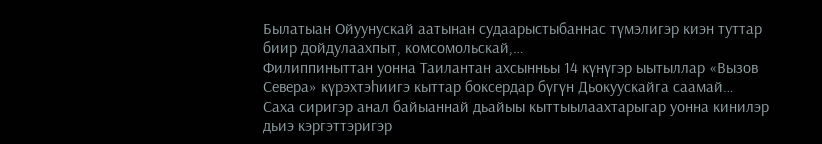Былатыан Ойуунускай аатынан судаарыстыбаннас түмэлигэр киэн туттар биир дойдулаахпыт, комсомольскай,…
Филиппиныттан уонна Таилантан ахсынньы 14 күнүгэр ыытыллар «Вызов Севера» күрэхтэһиигэ кыттар боксердар бүгүн Дьокуускайга саамай…
Саха сиригэр анал байыаннай дьайыы кыттыылаахтарыгар уонна кинилэр дьиэ кэргэттэригэр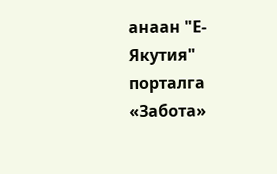анаан "Е-Якутия" порталга «Забота»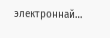электроннай…